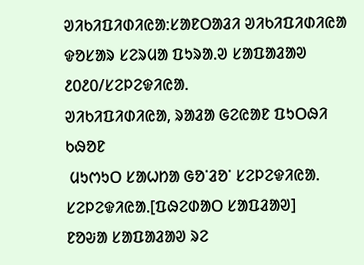ᱣᱤᱠᱤᱯᱤᱰᱤᱭᱟ:ᱥᱟᱱᱛᱟᱲᱤ ᱣᱤᱠᱤᱯᱤᱰᱤᱭᱟ ᱫᱚᱥᱟᱨ ᱥᱮᱨᱢᱟ ᱯᱩᱨᱟᱹᱣ ᱥᱟᱯᱟᱲᱟᱣ ᱒᱐᱒᱐/ᱥᱮᱞᱮᱫᱤᱭᱟᱹ
ᱣᱤᱠᱤᱯᱤᱰᱤᱭᱟ, ᱨᱟᱲᱟ ᱜᱮᱭᱟᱱ ᱯᱩᱛᱷᱤ ᱠᱷᱚᱱ
 ᱢᱩᱬᱩᱛ ᱥᱟᱦᱴᱟ ᱜᱚᱸᱲᱚᱸ ᱥᱮᱞᱮᱫᱤᱭᱟᱹ
ᱥᱮᱞᱮᱫᱤᱭᱟᱹ[ᱯᱷᱮᱰᱟᱛ ᱥᱟᱯᱲᱟᱣ]
ᱱᱚᱶᱟ ᱥᱟᱯᱟᱲᱟᱣ ᱨᱮ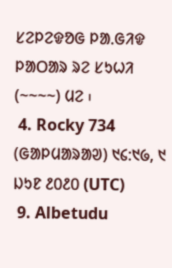ᱥᱮᱞᱮᱫᱚᱜ ᱞᱟᱹᱜᱤᱫ ᱞᱟᱛᱟᱨ ᱨᱮ ᱥᱩᱦᱤ (~~~~) ᱢᱮ ᱾
 4. Rocky 734 (ᱜᱟᱞᱢᱟᱨᱟᱣ) ᱑᱔:᱑᱙, ᱑ ᱡᱩᱱ ᱒᱐᱒᱐ (UTC)
 9. Albetudu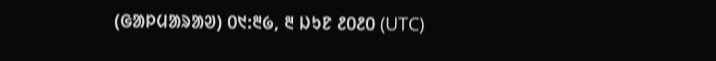(ᱜᱟᱞᱢᱟᱨᱟᱣ) ᱐᱑:᱓᱙, ᱓ ᱡᱩᱱ ᱒᱐᱒᱐ (UTC)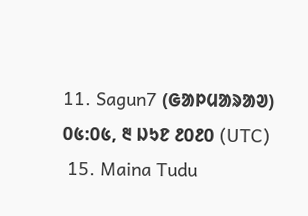11. Sagun7 (ᱜᱟᱞᱢᱟᱨᱟᱣ) ᱐᱕:᱐᱕, ᱓ ᱡᱩᱱ ᱒᱐᱒᱐ (UTC)
 15. Maina Tudu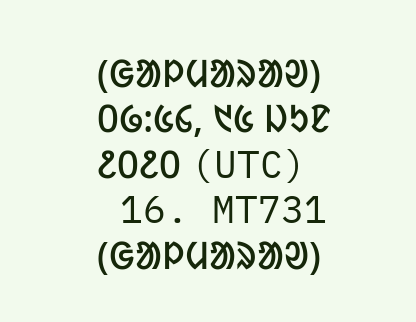(ᱜᱟᱞᱢᱟᱨᱟᱣ) ᱐᱙:᱕᱔, ᱑᱕ ᱡᱩᱱ ᱒᱐᱒᱐ (UTC)
 16. MT731 (ᱜᱟᱞᱢᱟᱨᱟᱣ)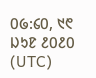᱐᱙:᱔᱐, ᱑᱖ ᱡᱩᱱ ᱒᱐᱒᱐ (UTC)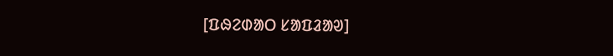[ᱯᱷᱮᱰᱟᱛ ᱥᱟᱯᱲᱟᱣ]